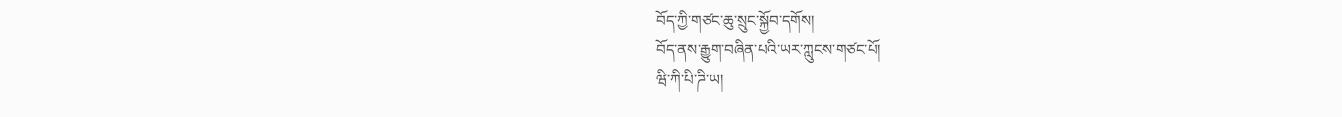བོད་ཀྱི་གཙང་ཆུ་སྲུང་སྐྱོབ་དགོས།
བོད་ནས་རྒྱུག་བཞིན་པའི་ཡར་ཀླུངས་གཙང་པོ།
ཝི་ཀི་པི་ཌི་ཡ།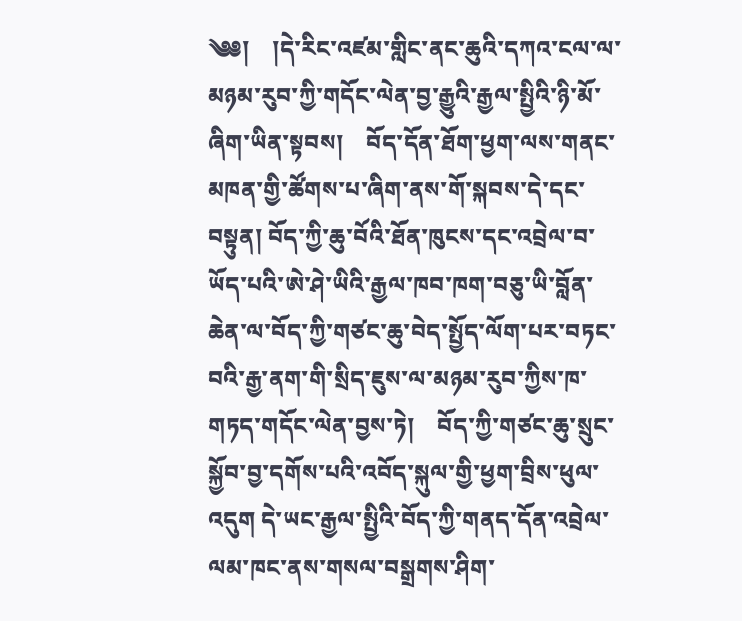༄༅།    །དེ་རིང་འཛམ་གླིང་ནང་ཆུའི་དཀའ་ངལ་ལ་མཉམ་རུབ་ཀྱི་གདོང་ལེན་བྱ་རྒྱུའི་རྒྱལ་སྤྱིའི་ཉི་མོ་ཞིག་ཡིན་སྟབས།    བོད་དོན་ཐོག་ཕྱག་ལས་གནང་མཁན་གྱི་ཚོགས་པ་ཞིག་ནས་གོ་སྐབས་དེ་དང་བསྟུན། བོད་ཀྱི་ཆུ་བོའི་ཐོན་ཁུངས་དང་འབྲེལ་བ་ཡོད་པའི་ཨེ་ཤེ་ཡིའི་རྒྱལ་ཁབ་ཁག་བཅུ་ཡི་བློན་ཆེན་ལ་བོད་ཀྱི་གཙང་ཆུ་བེད་སྤྱོད་ལོག་པར་བཏང་བའི་རྒྱ་ནག་གི་སྲིད་ཇུས་ལ་མཉམ་རུབ་ཀྱིས་ཁ་གཏད་གདོང་ལེན་བྱས་ཏེ།    བོད་ཀྱི་གཙང་ཆུ་སྲུང་སྐྱོབ་བྱ་དགོས་པའི་འབོད་སྐུལ་གྱི་ཕྱག་བྲིས་ཕུལ་འདུག དེ་ཡང་རྒྱལ་སྤྱིའི་བོད་ཀྱི་གནད་དོན་འབྲེལ་ལམ་ཁང་ནས་གསལ་བསྒྲགས་ཤིག་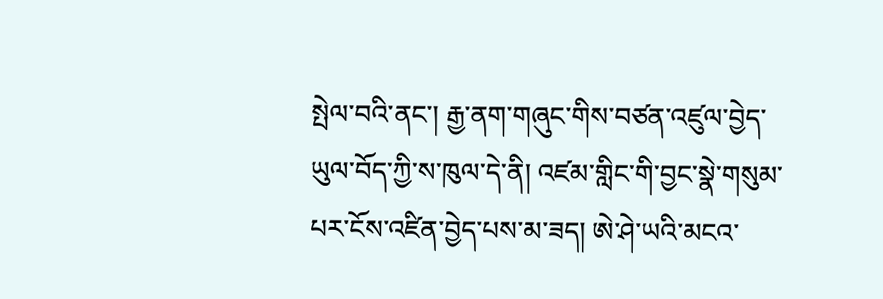སྤེལ་བའི་ནང་། རྒྱ་ནག་གཞུང་གིས་བཙན་འཛུལ་བྱེད་ཡུལ་བོད་ཀྱི་ས་ཁུལ་དེ་ནི། འཛམ་གླིང་གི་བྱང་སྣེ་གསུམ་པར་ངོས་འཛིན་བྱེད་པས་མ་ཟད། ཨེ་ཤེ་ཡའི་མངའ་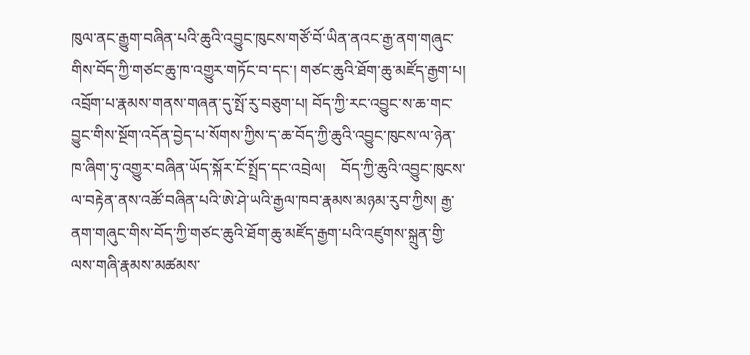ཁུལ་ནང་རྒྱུག་བཞིན་པའི་ཆུའི་འབྱུང་ཁུངས་གཙོ་བོ་ཡིན་ནའང་རྒྱ་ནག་གཞུང་གིས་བོད་ཀྱི་གཙང་ཆུ་ཁ་འགྱུར་གཏོང་བ་དང་། གཙང་ཆུའི་ཐོག་ཆུ་མཛོད་རྒྱག་པ། འབྲོག་པ་རྣམས་གནས་གཞན་དུ་སྤོ་རུ་བཅུག་པ། བོད་ཀྱི་རང་འབྱུང་ས་ཆ་གང་བྱུང་གིས་སྔོག་འདོན་བྱེད་པ་སོགས་ཀྱིས་ད་ཆ་བོད་ཀྱི་ཆུའི་འབྱུང་ཁུངས་ལ་ཉེན་ཁ་ཞིག་ཏུ་འགྱུར་བཞིན་ཡོད་སྐོར་ངོ་སྤྲོད་དང་འབྲེལ།    བོད་ཀྱི་ཆུའི་འབྱུང་ཁུངས་ལ་བརྟེན་ནས་འཚོ་བཞིན་པའི་ཨེ་ཤེ་ཡའི་རྒྱལ་ཁབ་རྣམས་མཉམ་རུབ་ཀྱིས། རྒྱ་ནག་གཞུང་གིས་བོད་ཀྱི་གཙང་ཆུའི་ཐོག་ཆུ་མཛོད་རྒྱག་པའི་འཛུགས་སྐྲུན་གྱི་ལས་གཞི་རྣམས་མཚམས་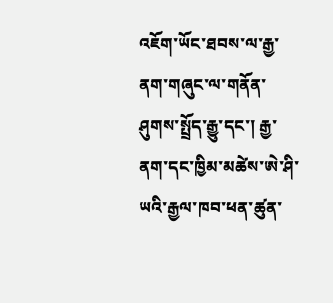འཇོག་ཡོང་ཐབས་ལ་རྒྱ་ནག་གཞུང་ལ་གནོན་ཤུགས་སྤྲོད་རྒྱུ་དང་། རྒྱ་ནག་དང་ཁྱིམ་མཚེས་ཨེ་ཤི་ཡའི་རྒྱལ་ཁབ་ཕན་ཚུན་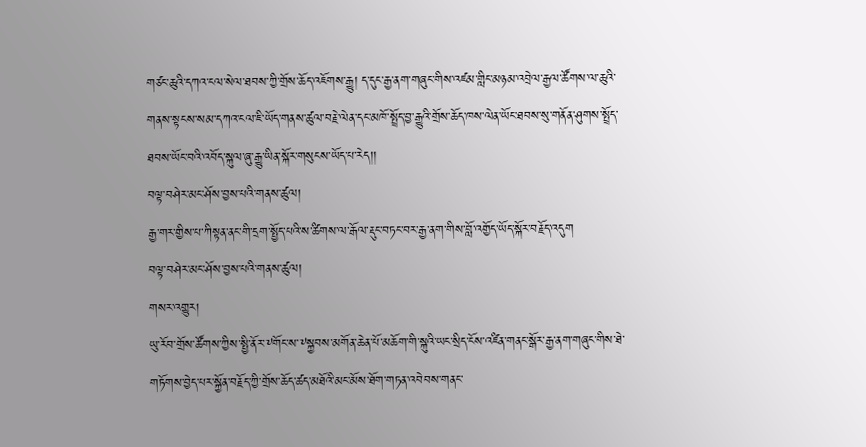གཙང་ཆུའི་དཀའ་ངལ་སེལ་ཐབས་ཀྱི་གྲོས་ཆོད་འཇོགས་རྒྱུ། ད་དུང་རྒྱ་ནག་གཞུང་གིས་འཛམ་གླིང་མཉམ་འབྲེལ་རྒྱལ་ཚོགས་ལ་ཆུའི་གནས་སྟངས་སམ་དཀའ་ངལ་ཇི་ཡོད་གནས་ཚུལ་བརྗེ་ལེན་དང་མཁོ་སྤྲོད་བྱ་རྒྱུའི་གྲོས་ཆོད་ཁས་ལེན་ཡོང་ཐབས་སུ་གནོན་ཤུགས་སྤྲོད་ཐབས་ཡོང་བའི་འབོད་སྐུལ་ཞུ་རྒྱུ་ཡིན་སྐོར་གསུངས་ཡོད་པ་རེད།།
བལྟ་བཤེར་མང་ཤོས་བྱས་པའི་གནས་ཚུལ།
རྒྱ་གར་གྱིས་པ་ཀིསྟན་ནང་གི་དྲག་སྤྱོད་པའི་ས་ཚིགས་ལ་རྒོལ་རྡུང་བཏང་བར་རྒྱ་ནག་གིས་བློ་འགྱོད་ཡོད་སྐོར་བརྗོད་འདུག
བལྟ་བཤེར་མང་ཤོས་བྱས་པའི་གནས་ཚུལ།
གསར་འགྱུར།
ཡུ་རོབ་གྲོས་ཚོགས་ཀྱིས་སྤྱི་ནོར་༸གོང་ས་༸སྐྱབས་མགོན་ཆེན་པོ་མཆོག་གི་སྐུའི་ཡང་སྲིད་ངོས་འཛིན་གནང་སྒོར་རྒྱ་ནག་གཞུང་གིས་ཐེ་གཏོགས་བྱེད་པར་སྐྱོན་བརྗོད་ཀྱི་གྲོས་ཆོད་ཚད་མཐོའི་མང་མོས་ཐོག་གཏན་འབེབས་གནང་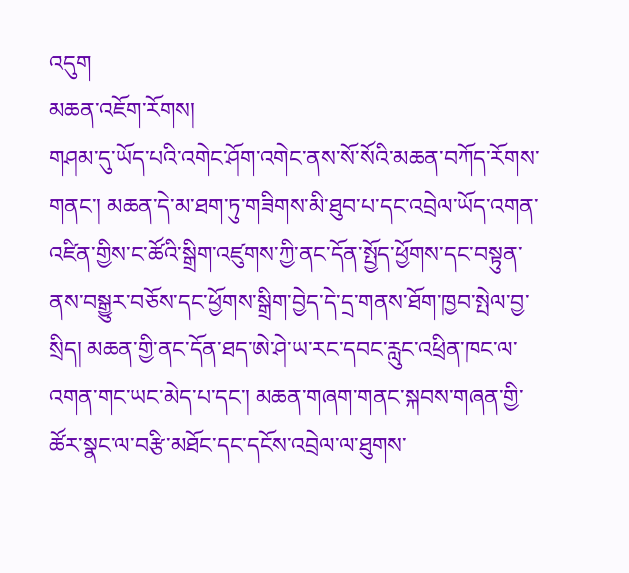འདུག
མཆན་འཇོག་རོགས།
གཤམ་དུ་ཡོད་པའི་འགེང་ཤོག་འགེང་ནས་སོ་སོའི་མཆན་བཀོད་རོགས་གནང་། མཆན་དེ་མ་ཐག་ཏུ་གཟིགས་མི་ཐུབ་པ་དང་འབྲེལ་ཡོད་འགན་འཛིན་གྱིས་ང་ཚོའི་སྒྲིག་འཛུགས་ཀྱི་ནང་དོན་སྤྱོད་ཕྱོགས་དང་བསྟུན་ནས་བསྒྱུར་བཅོས་དང་ཕྱོགས་སྒྲིག་བྱེད་དེ་དྲ་གནས་ཐོག་ཁྱབ་སྤེལ་བྱ་སྲིད། མཆན་གྱི་ནང་དོན་ཐད་ཨེ་ཤེ་ཡ་རང་དབང་རླུང་འཕྲིན་ཁང་ལ་འགན་གང་ཡང་མེད་པ་དང་། མཆན་གཞག་གནང་སྐབས་གཞན་གྱི་ཚོར་སྣང་ལ་བརྩི་མཐོང་དང་དངོས་འབྲེལ་ལ་ཐུགས་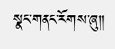སྣང་གནང་རོགས་ཞུ༎